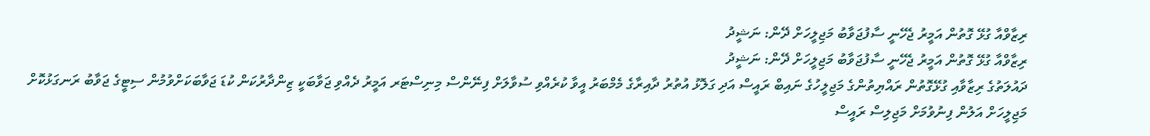ރިޒާވްއާ ގުޅޭ ގޮތުން އަމީރު ޖެހޭނީ ސާފުޖަވާބު މަޖިލީހަށް ދޭން: ނަޝީދު
ރިޒާވްއާ ގުޅޭ ގޮތުން އަމީރު ޖެހޭނީ ސާފުޖަވާބު މަޖިލީހަށް ދޭން: ނަޝީދު
ދައުލަތުގެ ރިޒާވާއި ގުޅޭގޮތުން ރައްޔިތުންގެ މަޖިލީހުގެ ނައިބް ރައީސް އަދި ގަލޮޅު އުތުރު ދާއިރާގެ މެމްބަރު އީވާ ކުރެއްވި ސުވާލަށް ފިނޭންސް މިނިސްޓަރ އަމީރު ދެއްވި ޖަވާބަކީ ޒިންދާރުކަން ކުޑަ ޖަވާބަކަށްވުމުން ސިޓީގެ ޖަވާބު ރަނގަޅުކޮށް މަޖިލީހަށް އަލުން ފިނުވުމަށް މަޖިލިސް ރައީސް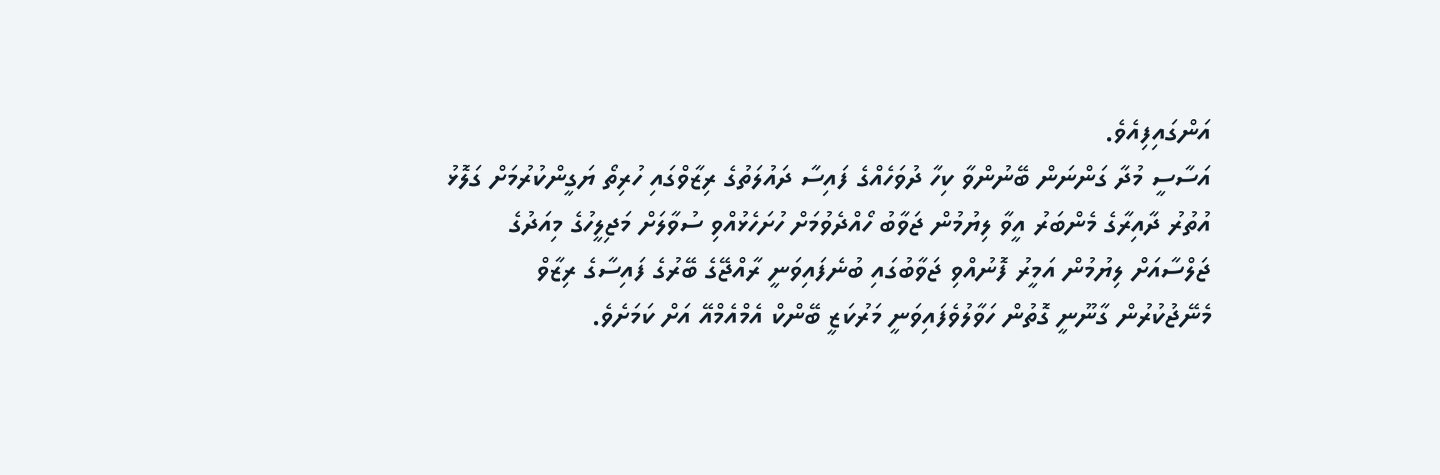އަންގައިފިއެވެ.
އަސާސީ މުދާ ގަންނަން ބޭނުންވާ ކިހާ ދުވަހެއްގެ ފައިސާ ދައުލަތުގެ ރިޒާވްގައި ހުރިތޯ ޔަގީންކުރުމަށް ގަލޮޅު އުތުރު ދާއިރާގެ މެންބަރު އީވާ ލިޔުމުން ޖަވާބު ހޯއްދެވުމަށް ހުށަހެޅުއްވި ސުވާލަށް މަޖިލީހުގެ މިއަދުގެ ޖަލްސާއަށް ލިޔުމުން އަމީރު ފޮނުއްވި ޖަވާބުގައި ބުނެފައިވަނީ ރާއްޖޭގެ ބޭރުގެ ފައިސާގެ ރިޒާވް މެނޭޖުކުރުން ގާނޫނީ ގޮތުން ހަވާލުވެފައިވަނީ މަރުކަޒީ ބޭންކް އެމްއެމްއޭ އަށް ކަމަށެވެ.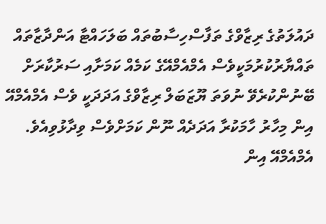ދައުލަތުގެ ރިޒާވްގެ ތަފާސްހިސާބުތައް ބަލަހައްޓާ އަންދާޒާތައް ތައްޔާރުކުރުމަކީވެސް އެމްއެމްއޭގެ ކަމެއް ކަމަށާއި ސަރުކާރަށް ބޭނުންކުރެވޭ ނުވަތަ ޔޫޒަބަލް ރިޒާވްގެ އަދަދަކީ ވެސް އެމްއެމްއޭ އިން މިހާރު ހާމަކުރާ އަދަދެއް ނޫން ކަމަށްވެސް ވިދާޅުވިއެވެ.
އެމްއެމްއޭ އިން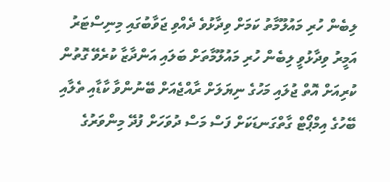ލިބެން ހުރި މައުލޫމާތު ކަމަށް ވިދާޅުވެ ދެއްވި ޖަވާބުގައި މިނިސްޓަރު އަމީރު ވިދާޅުވީ ލިބެން ހުރި މައުލޫމާތަށް ބަލައި އަންދާޒާ ކުރެވޭ ގޮތުން ކުރިއަށް އޮތް ޖުލައި މަހުގެ ނިޔަލަށް ރާއްޖެއަށް ބޭނުންވާ ކާޑާއި ތެލާއި ބޭހުގެ އިމްޕޯޓް ގާތްގަނޑަކަށް ފަސް މަސް ދުވަހަށް ފުދޭ މިންވަރުގެ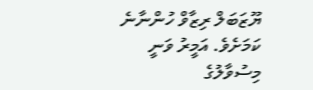ޔޫޒަބަލް ރިޒާވް ހުންނާނެ ކަމަށެވެ. އަމީރު ވަނީ މިސުވާލުގެ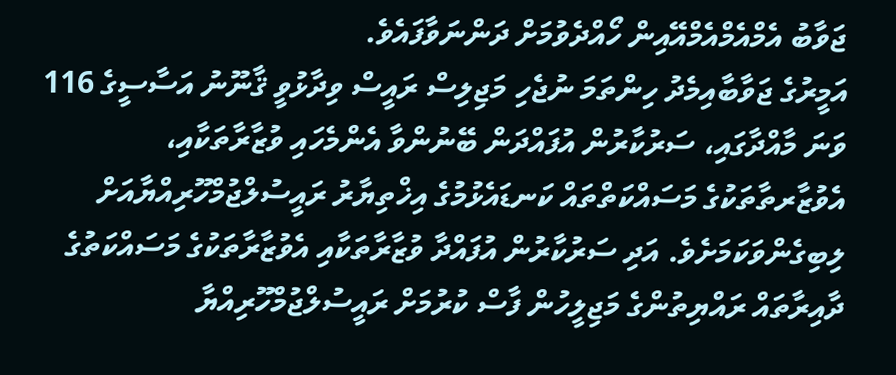ޖަވާބު އެމްއެމްއެމްއޭއިން ހޯއްދެވުމަށް ދަންނަވާފައެވެ.
އަމީރުގެ ޖަވާބާއިމެދު ހިންތަމަ ނުޖެހި މަޖިލިސް ރައީސް ވިދާޅުވީ ޤާނޫނު އަސާސީގެ 116 ވަނަ މާއްދާގައި، ސަރުކާރުން އުފައްދަން ބޭނުންވާ އެންމެހައި ވުޒާރާތަކާއި، އެވުޒާރތާތަކުގެ މަސައްކަތްތައް ކަނޑައެޅުމުގެ އިޚްތިޔާރު ރައީސުލްޖުމްހޫރިއްޔާއަށް ލިބިގެންވަކަމަށެވެ. އަދި ސަރުކާރުން އުފައްދާ ވުޒާރާތަކާއި އެވުޒާރާތަކުގެ މަސައްކަތުގެ ދާއިރާތައް ރައްޔިތުންގެ މަޖިލީހުން ފާސް ކުރުމަށް ރައީސުލްޖުމްހޫރިއްޔާ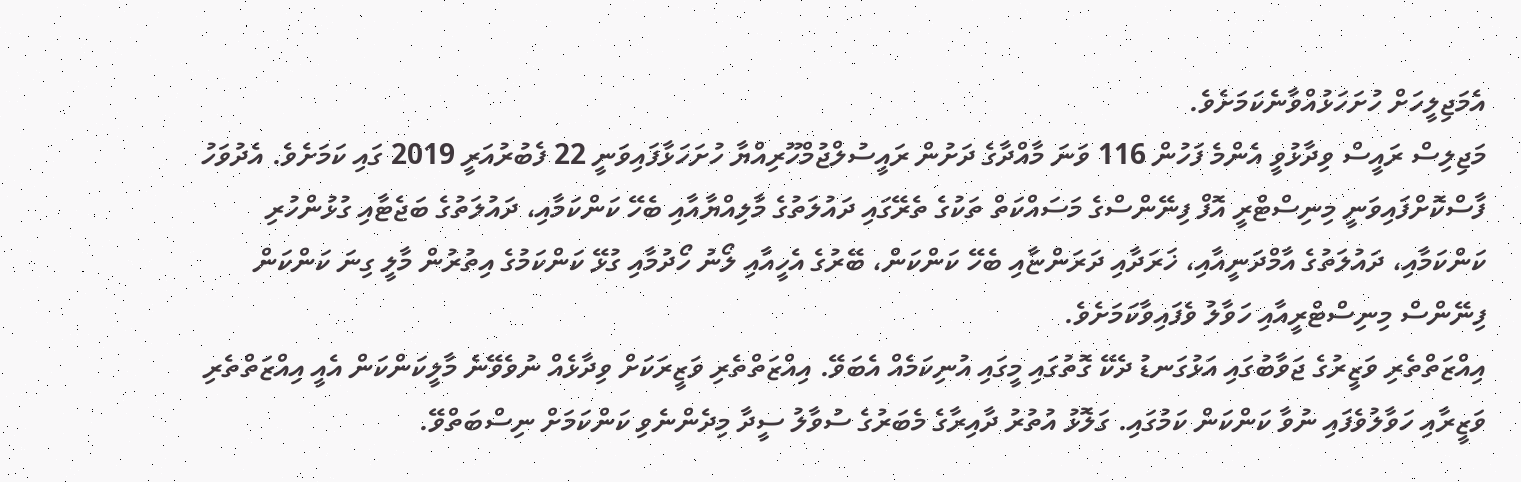އެމަޖިލީހަށް ހުށަހަޅުއްވާނެކަމަށެވެ.
މަޖިލިސް ރައީސް ވިދާޅުވީ އެންމެ ފަހުން 116 ވަނަ މާއްދާގެ ދަށުން ރައީސުލްޖުމްހޫރިއްޔާ ހުށަހަޅާފައިވަނީ 22 ފެބުރުއަރީ 2019 ގައި ކަމަށެވެ. އެދުވަހު ފާސްކޮށްފައިވަނީ މިނިސްޓްރީ އޮފް ފިނޭންސްގެ މަސައްކަތް ތަކުގެ ތެރޭގައި ދައުލަތުގެ މާލިއްޔާއާއި ބެހޭ ކަންކަމާއި، ދައުލަތުގެ ބަޖެޓާއި ގުޅުންހުރި ކަންކަމާއި، ދައުލަތުގެ އާމްދަނީއާއި، ޚަރަދާއި ދަރަންޏާއި ބެހޭ ކަންކަން، ބޭރުގެ އެހީއާއި ލޯނު ހޯދުމާއި ގުޅޭ ކަންކަމުގެ އިތުރުން މާލީ ގިނަ ކަންކަން ފިނޭންސް މިނިސްޓްރީއާއި ހަވާލު ވެފައިވާކަމަށެވެ.
އިއްޒަތްތެރި ވަޒީރުގެ ޖަވާބުގައި އަޅުގަނޑު ދެކޭ ގޮތުގައި މީގައި އުނިކަމެއް އެބަވޭ. އިއްޒަތްތެރި ވަޒީރަކަށް ވިދާޅެއް ނުވެވޭނެ މާލީކަންކަން އެއީ އިއްޒަތްތެރި ވަޒީރާއި ހަވާލުވެފައި ނުވާ ކަންކަން ކަމުގައި. ގަލޮޅު އުތުރު ދާއިރާގެ މެބަރުގެ ސުވާލު ސީދާ މިދެންނެވި ކަންކަމަށް ނިސްބަތްވޭ.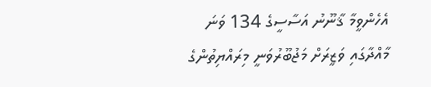އެހެންވީމާ ޤާނޫނު އަސާސީގެ 134 ވަނަ މާއްދާގައި ވަޒީރަށް މަޖުބޫރުވަނީ މިރައްޔިތުންގެ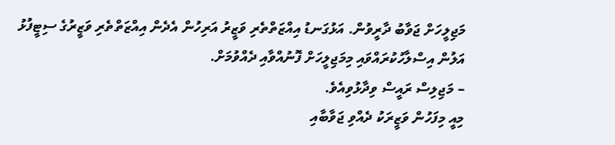މަޖިލީހަށް ޖަވާބު ދާރީވުން. އަޅުގަނޑު އިއްޒަތްތެރި ވަޒީރު އަރިހުން އެދެން އިއްޒަތްތެރި ވަޒީރުގެ ސިޓީފުޅު އަލުން އިސްލާހުކުރައްވައި މިމަޖިލީހަށް ފޮނުއްވާއި ދެއްވުމަށް.
– މަޖިލިސް ރައީސް ވިދާޅުވިއެވެ.
މިއީ މިފަހުން ވަޒީރަކު ދެއްވި ޖަވާބާއި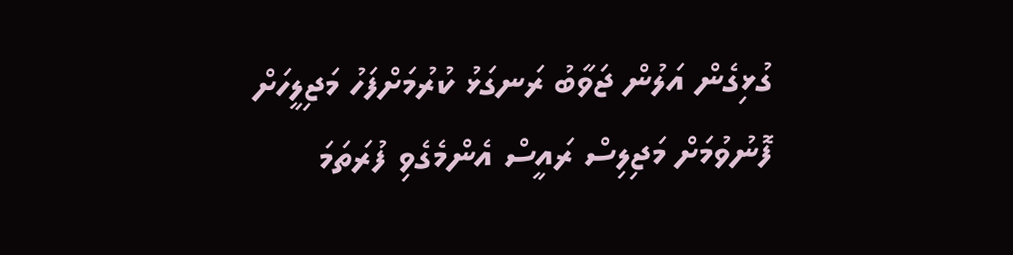ގުޅިގެން އަލުން ޖަވާބު ރަނގަޅު ކުރުމަށްފަހު މަޖިލީހަށް ފޮނުވުމަށް މަޖިލިސް ރައީސް އެންމެގެވި ފުރަތަމަ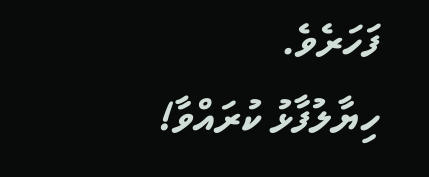ފަހަރެވެ.
ހިޔާލުފާޅު ކުރައްވާ!